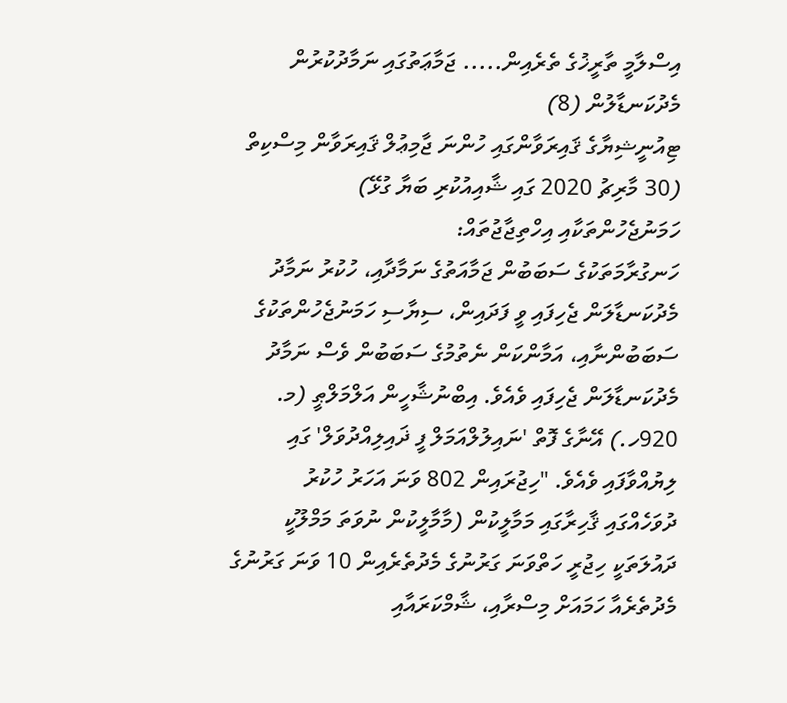އިސްލާމީ ތާރީޚުގެ ތެރެއިން..... ޖަމާޢަތުގައި ނަމާދުކުރުން މެދުކަނޑާލުން (8)
ޓިއުނީޝިޔާގެ ޤައިރަވާންގައި ހުންނަ ޖާމިޢުލް ޤައިރަވާން މިސްކިތް
(30 މާރިޗު 2020 ގައި ޝާއިއުކުރި ބަޔާ ގުޅޭ)
ހަމަނުޖެހުންތަކާއި އިހްތިޖާޖުތައް:
ހަނގުރާމަތަކުގެ ސަބަބުން ޖަމާއަތުގެ ނަމާދާއި، ހުކުރު ނަމާދު މެދުކަނޑާލަން ޖެހިފައި ވީ ފަދައިން، ސިޔާސި ހަމަނުޖެހުންތަކުގެ ސަބަބުންނާއި، އަމާންކަން ނެތުމުގެ ސަބަބުން ވެސް ނަމާދު މެދުކަނޑާލަން ޖެހިފައި ވެއެވެ. އިބްނުޝާހީން އަލްމަލްޠީ (މ. 920ހ.) އޭނާގެ ފޮތް 'ނައިލުލްއަމަލް ފީ ޛައިލިއްދުވަލް' ގައި ލިޔުއްވާފައި ވެއެވެ. "ހިޖުރައިން 802 ވަނަ އަހަރު ހުކުރު ދުވަހެއްގައި ޤާހިރާގައި މަމާލީކުން (މާމާލީކުން ނުވަތަ މަމްލޫކީ ދައުލަތަކީ ހިޖުރީ ހަތްވަނަ ގަރުނުގެ މެދުތެރެއިން 10 ވަނަ ގަރުނުގެ މެދުތެރެއާ ހަމައަށް މިސްރާއި، ޝާމްކަރައާއި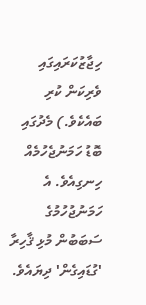ހިޖާޒުކަރައިގައި ވެރިކަން ކުރި ބައެކެވެ.) މެދުގައި ބޮޑު ހަމަނުޖެހުމެއް ހިނގިއެވެ. އެ ހަމަނުޖުހުމުގެ ސަބަބުން މުޅި ޤާހިރާ 'ގުޑައިގެން' ދިޔައެވެ.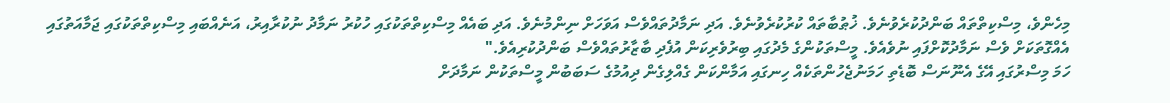މިހެންވެ، މިސްކިތްތައް ބަންދުކުރެވުނެވެ. ޚުޠުބާތައް ކުރުކުރެވުނެވެ. އަދި ނަމާދުތައްވެސް އަވަހަށް ނިންމުނެވެ. އަދި ބައެއް މިސްކިތްތަކުގައި ހުކުރު ނަމާދު ނުކުރާއިރު، އަނެއްބައި މިސްކިތްތަކުގައި ޖަމާއަތުގައި އެއްގޮތަކަށް ވެސް ނަމާދުކޮށްފައި ނުވެއެވެ. މީސްތަކުންގެ މެދުގައި ބިރުވެރިކަން އުފެދި ބާޒާރުތައްވެސް ބަންދުކުރިއެވެ."
ހަމަ މިސްރުގައި އޭގެ އެނޫނަސް ބޮޑެތި ހަމަނުޖެހުންތަކެއް ހިނގައި އަމާންކަން ގެއްލިގެން ދިއުމުގެ ސަބަބުން މީސްތަކުން ނަމާދަށް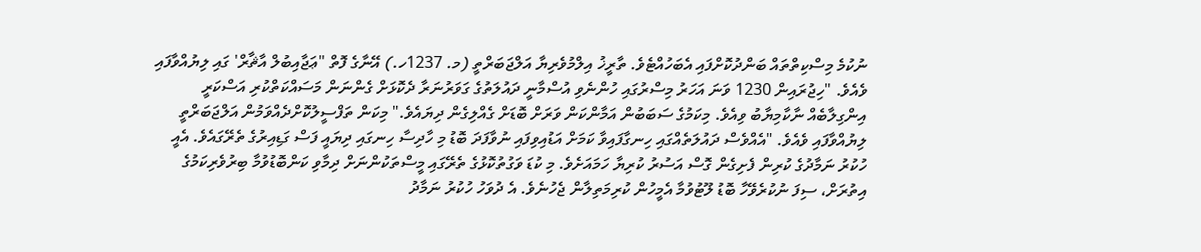ނުކުމެ މިސްކިތްތައް ބަންދުކޮށްފައި އެބަހުއްޓެވެ. ތާރީޚު އިލްމުވެރިޔާ އަލްޖަބަރްތީ (މ. 1237ހ.) އޭނާގެ ފޮތް "ޢަޖާއިބުލް އާޘާރް' ގައި ލިޔުއްވާފައި ވެއެވެ. "ހިޖުރައިން 1230 ވަނަ އަހަރު މިސްރުގައި ހުންނެވި އުސްމާނީ ދައުލަތުގެ ގަވަރުނަރާ ދެކޮޅަށް ގެންނަން މަސައްކަތްކުރި އަސްކަރީ އިންގިލާބެއް ނާކާމިޔާބު ވިއެވެ. މިކަމުގެ ސަބަބުން އަމާންކަން ވަރަށް ބޮޑަށް ގެއްލިގެން ދިޔައެވެ." މިކަން ތަފްސީލުކޮށްދެއްވަމުން އަލްޖަބަރްތީ ލިޔުއްވާފައި ވެއެވެ. "އެއްވެސް ދައުލަތެއްގައި ހިނގާފައިވާ ކަމަށް އަޑުއިވިފައި ނުވާފަދަ ބޮޑު މި ހާދިސާ ހިނގައި ދިޔައީ ފަސް ގަޑިއިރުގެ ތެރޭގައެވެ. އެއީ ހުކުރު ނަމާދުގެ ކުރިން ފެށިގެން ގޮސް އަސުރު ކުރިޔާ ހަމައަށެވެ. މި ކުޑަ ވަގުތުކޮޅުގެ ތެރޭގައި މީސްތަކުންނަށް ދިމާވި ކަންބޮޑުވުމާ ބިރުވެރިކަމުގެ އިތުރަށް، ސިފަ ނުކުރެވޭހާ ބޮޑު ލޫޓުވުމާ އެމީހުން ކުރިމަތިލާން ޖެހުނެވެ. އެ ދުވަހު ހުކުރު ނަމާދު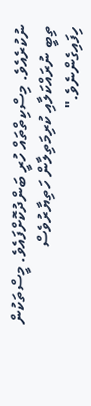ނުކުރެއެވެ. މިސްކިތްތައް ހުރީ ބަންދުކޮށްފައެވެ. މީސްތަކުން ތިބީ ނުރައްކަލާއި ކުރިމަތިލާން ހަތިޔާރުވެސް ހިފައިގެންނެވެ."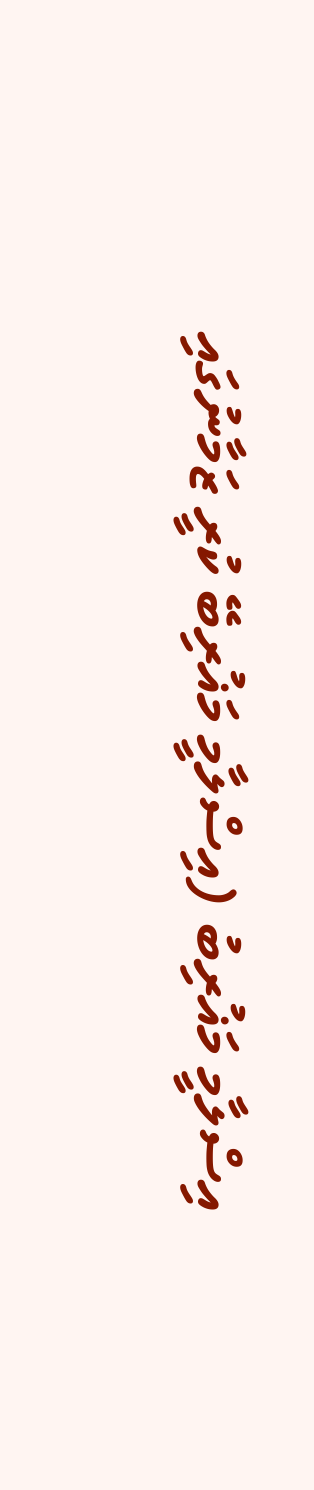އިސްލާމީ މަޣުރިބު (އިސްލާމީ މަޣުރިބޭ ކުރީ ޒަމާނުގައި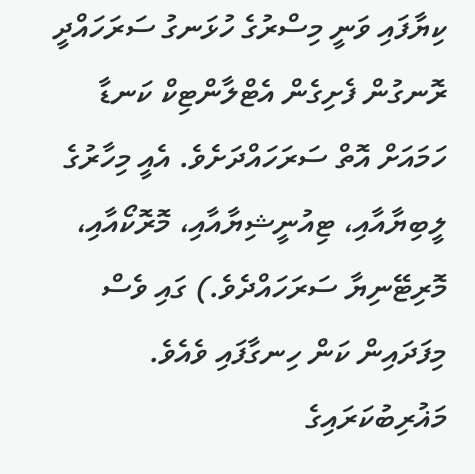ކިޔާފައި ވަނީ މިސްރުގެ ހުޅަނގު ސަރަހައްދީ ރޮނގުން ފެށިގެން އެޓްލާންޓިކް ކަނޑާ ހަމައަށް އޮތް ސަރަހައްދަށެވެ. އެއީ މިހާރުގެ ލީބިޔާއާއި، ޓިއުނީޝިޔާއާއި، މޮރޮކޯއާއި، މޮރިޓޭނިޔާ ސަރަހައްދެވެ.) ގައި ވެސް މިފަދައިން ކަން ހިނގާފައި ވެއެވެ. މަޣުރިބުކަރައިގެ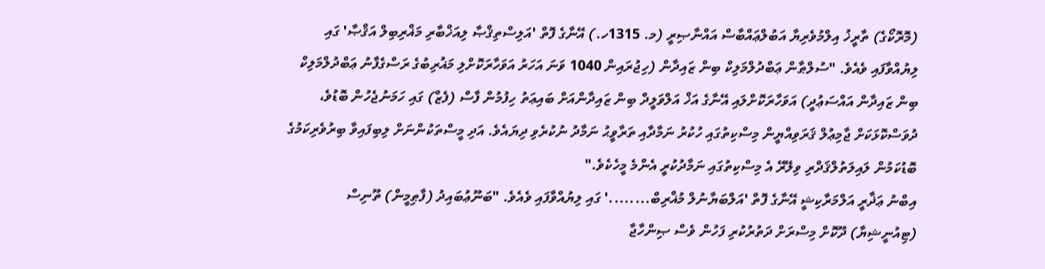(މޮރޮކޯގެ) ތާރީޚު އިލްމުވެރިޔާ އަބުލްޢައްބާސް އައްނާޞިރީ (މ. 1315ހ.) އޭނާގެ ފޮތް 'އަލިސްތިޤްޞާ ލިއަޚްބާރި މަޣްރިބިލް އަޤްޞާ' ގައި ލިޔުއްވާފައި ވެއެވެ. "ސުލްޠާން ޢަބްދުލްމަލިކް ބިން ޒައިދާން (ހިޖުރައިން 1040 ވަނަ އަހަރު އަވަހާރަކޮށްލި މަޣުރިބުގެ ރަސްގެފާނު ޢަބްދުލްމަލިކް ބިން ޒައިދާން އައްސަޢުދީ) އަވަހާރަކޮށްލައި އޭނާގެ އަޚް އަލްވަލީދް ބިން ޒައިދާންއަށް ބައިޢަތު ހިފުމުން ފާސް (ފެޒް) ގައި ހަމަނުޖެހުން ބޮޑުވެ، ދުވަސްކޮޅަކަށް ޖާމިޢުލް ޤަރަވިއްޔީން މިސްކިތުގައި ހުކުރު ނަމާދާއި ތަރާވީޙު ނަމާދު ނުކުރެވި ދިޔައެވެ. އަދި މީސްތަކުންނަށް ލިބިފައިވާ ބިރުވެރިކަމުގެ ބޮޑުކަމުން ލައިލަތުލްޤަދްރި ވިލޭރޭ އެ މިސްކިތުގައި ނަމާދުކުރީ އެންމެ މީހެކެވެ."
އިބްނު ޢަޛާރީ އަލްމަރާކިޝީ އޭނާގެ ފޮތް 'އަލްބަޔާނުލް މުޣްރިބް........' ގައި ލިޔުއްވާފައި ވެއެވެ. "ބަނޫޢުބައިދު (ފާޠިމީން) ތޫނިސް (ޓިއުނީޝިޔާ) ދޫކޮށް މިސްރަށް ދަތުރުކުރި ފަހުން ވެސް ޞިންހާޖާ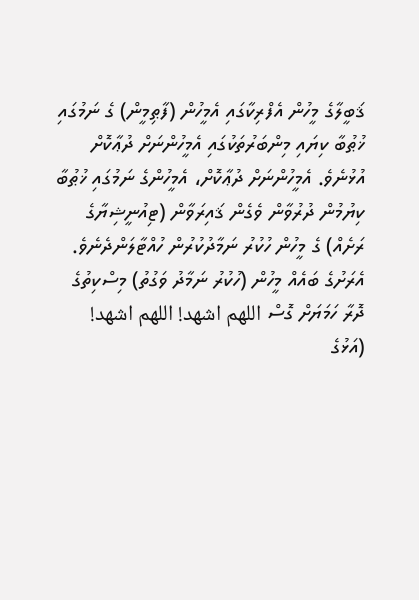ޤަބީލާގެ މީހުން އެފްރިކާގައި އެމީހުން (ފާޠިމީން) ގެ ނަމުގައި ޚުޠުބާ ކިޔައި މިންބަރުތަކުގައި އެމީހުންނަށް ދުޢާކޮށް އުޅުނެވެ. އެމީހުންނަށް ދުޢާކޮށް، އެމީހުންގެ ނަމުގައި ޚުޠުބާ ކިޔުމުން ދުރުވާން ވެގެން ޤައިރަވާން (ޓިއުނީޝިޔާގެ ރަށެއް) ގެ މީހުން ހުކުރު ނަމާދުކުރުން ހުއްޓާލަންދެނެވެ. އެރަށުގެ ބައެއް މީހުން (ހުކުރު ނަމާދު ވަގުތު) މިސްކިތުގެ ދޮރާ ހަމަޔަށް ގޮސް اللهم اشهد! اللهم اشهد! (އަޅުގެ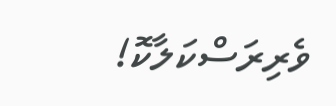ވެރިރަސްކަލާކޮ!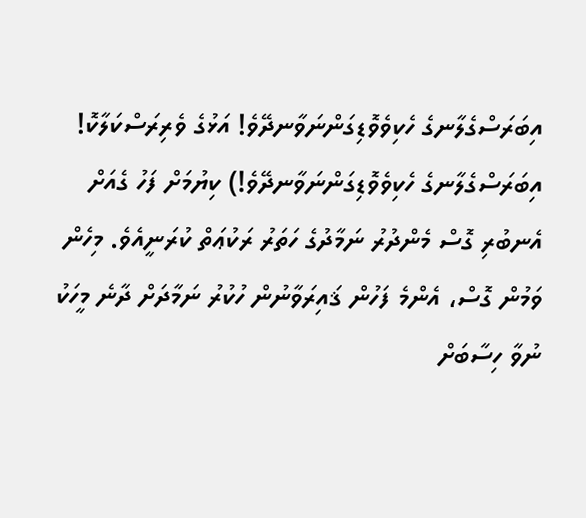އިބަރަސްގެލާނގެ ހެކިވެވޮޑިގަންނަވާނދޭވެ! އަޅުގެ ވެރިރަސްކަލާކޮ! އިބަރަސްގެލާނގެ ހެކިވެވޮޑިގަންނަވާނދޭވެ!) ކިޔުމަށް ފަހު ގެއަށް އެނބުރި ގޮސް މެންދުރު ނަމާދުގެ ހަތަރު ރަކުޢަތް ކުރަނީއެވެ. މިހެން ވަމުން ގޮސް، އެންމެ ފަހުން ޤައިރަވާނުން ހުކުރު ނަމާދަށް ދާނެ މީހަކު ނުވާ ހިސާބަށް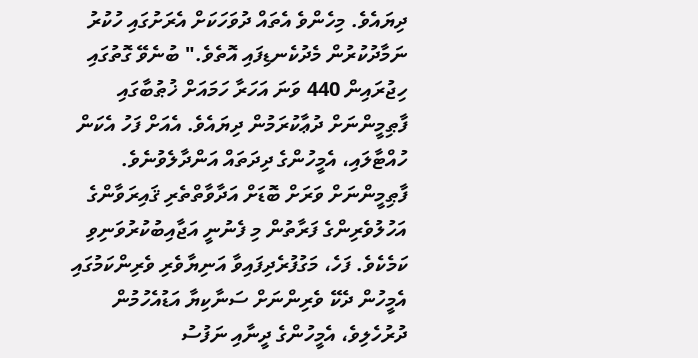ދިޔައެވެ. މިހެންވެ އެތައް ދުވަހަކަށް އެރަށުގައި ހުކުރު ނަމާދުކުރުން މެދުކެނޑިފައި އޮތެވެ." ބުނެވޭ ގޮތުގައި ހިޖުރައިން 440 ވަނަ އަހަރާ ހަމައަށް ޚުޠުބާގައި ފާޠިމީންނަށް ދުޢާކުރަމުން ދިޔައެވެ. އެއަށް ފަހު އެކަން ހުއްޓާލައި، އެމީހުންގެ ދިދަތައް އަންދާލެވުނެވެ.
ފާޠިމީންނަށް ވަރަށް ބޮޑަށް އަދާވާތްތެރި ޤައިރަވާންގެ އަހުލުވެރިންގެ ފަރާތުން މި ފެނުނީ އަޖާއިބުކުރުވަނިވި ކަމެކެވެ. ފަހެ، މަގުފުރެދިފައިވާ އަނިޔާވެރި ވެރިންކަމުގައި އެމީހުން ދެކޭ ވެރިންނަށް ސަނާކިޔާ އަޑުއެހުމުން ދުރުހެލިވެ، އެމީހުންގެ ދީނާއި ނަފުސު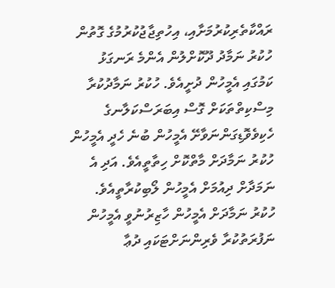ރައްކާތެރިކުރުމަށާއި، އިހުތިޖާޖުކުރުމުގެ ގޮތުން ހުކުރު ނަމާދު ދޫކޮށްލުން އެންމެ ރަނގަޅު ކަމުގައި އެމީހުން ދުށީއެވެ. ހުކުރު ނަމާދުކުރާ މިސްކިތްތަކަށް ގޮސް އިބަރަސްކަލާނގެ ހެކިވެވޮޑިގަންނަވާށޭ އެމީހުން ބުނެ ހެދީ އެމީހުން ހުކުރު ނަމާދަށް މާތްކޮށް ހިތާތީއެވެ. އަދި އެ ނަމަދާށް ދިއުމަށް އެމީހުން ލޯބިކުރާތީއެވެ. ހުކުރު ނަމާދަށް އެމީހުން ހާޒިރުނުވީ އެމީހުން ނަފުރަތުކުރާ ވެރިންނަށްޓަކައި ދުޢާ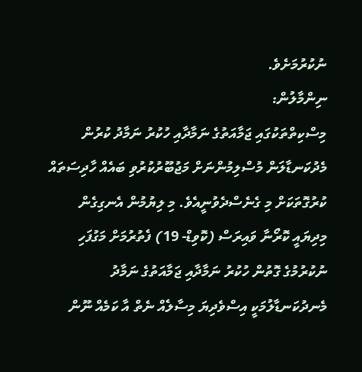ނުކުރުމަށެވެ.
ނިންމާލުން:
މިސްކިތްތަކުގައި ޖަމާއަތުގެ ނަމާދާއި ހުކުރު ނަމާދު ކުރުން މެދުކަނޑާލަން މުސްލިމުންނަށް މަޖުބޫރުކުރުވި ބައެއް ހާދިސަތައް ކުރުގޮތަކަށް މި ގެނެސްދެވުނީއެވެ. މި ލިޔުމުން އެނގިގެން މިދިޔައީ ކޮރޯނާ ވައިރަސް (ކޮވިޑް- 19) ފެތުރުމަށް މަގުފަހި ނުކުރުމުގެ ގޮތުން ހުކުރު ނަމާދާއި ޖަމާއަތުގެ ނަމާދު މެނދުކަނޑާލުމަކީ އިސްވެދިޔަ މިސާލެއް ނެތް އާ ކަމެއް ނޫން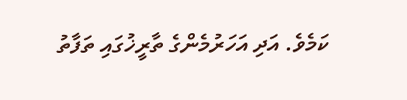ކަމެވެ. އަދި އަހަރުމެންގެ ތާރީޚުގައި ތަފާތު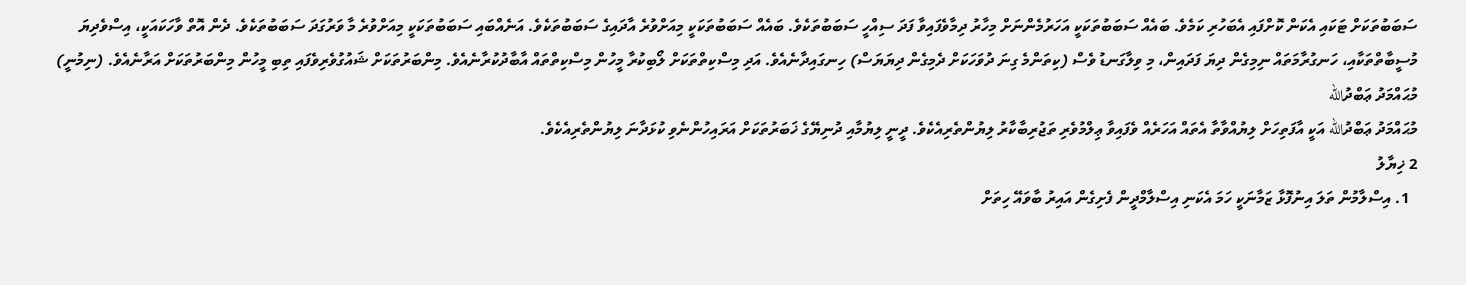ސަބަބުތަކަށް ޓަކައި އެކަން ކޮށްފައި އެބަހުރި ކަމެވެ. ބައެއް ސަބަބުތަކަކީ އަހަރުމެންނަށް މިހާރު ދިމާވެފައިވާ ފަދަ ސިއްހީ ސަބަބުތަކެވެ. ބައެއް ސަބަބުތަކަކީ މިއަށްވުރެ އާދައިގެ ސަބަބުތަކެވެ. އަނެއްބައި ސަބަބުތަކަކީ މިއަށްވުރެ މާ ވަރުގަދަ ސަބަބުތަކެވެ. ދެން އޮތް ވާހަކައަކީ، އިސްވެދިޔަ މުސީބާތްތަކާއި، ހަނގުރާމަތައް ނިމިގެން ދިޔަ ފަދައިން، މި ވިލާގަނޑު ވެސް (ކިތަންމެ ގިނަ ދުވަހަކަށް ދެމިގެން ދިޔަޔަސް) ހިނގައިދާނެއެވެ. އަދި މިސްކިތްތަކަށް ލޯބިކުރާ މީހުން މިސްކިތްތައް އާބާދުކުރާނެއެވެ. މިންބަރުތަކަށް ޝައުގުވެރިވެފައި ތިބި މީހުން މިންބަރުތަކަށް އަރާނެއެވެ. (ނިމުނީ)
މުޙައްމަދު ޢަބްދުالله
މުޙައްމަދު ޢަބްދުالله އަކީ އާފަތިހަށް ލިޔުއްވާތާ އެތައް އަހަރެއް ވެފައިވާ ޢިލްމުވެރި ތަޖުރިބާކާރު ލިޔުންތެރިއެކެވެ. ދީނީ ލިޔުމާއި ދުނިޔޭގެ ޚަބަރުތަކަށް އަރައިހުންނެވި ކުޅަދާނަ ލިޔުންތެރިއެކެވެ.
2 ޚިޔާލު
  1. އިސްލާމުން ތަލަ އިނުފޮޅާ ޒަމާނަކީ ހަމަ އެކަނި އިސްލާމްދީން ފެށިގެން އައިރު ބާވައޭ ހިތަށް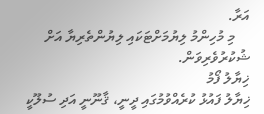އަރާ.
    މި މުހިންމު ލިޔުމަށްޓަކައި ލިޔުންތެރިޔާ އަށް ޝުކުރުވެރިވަން.
ޚިޔާލު ފޯމު
ޚިޔާލު ފައުޅު ކުރެއްވުމުގައި ދީނީ، ޤާނޫނީ އަދި ސުލޫކީ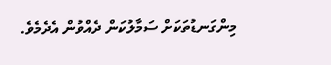މިންގަނޑުތަކަށް ސަމާލުކަން ދެއްވުން އެދެމެވެ.